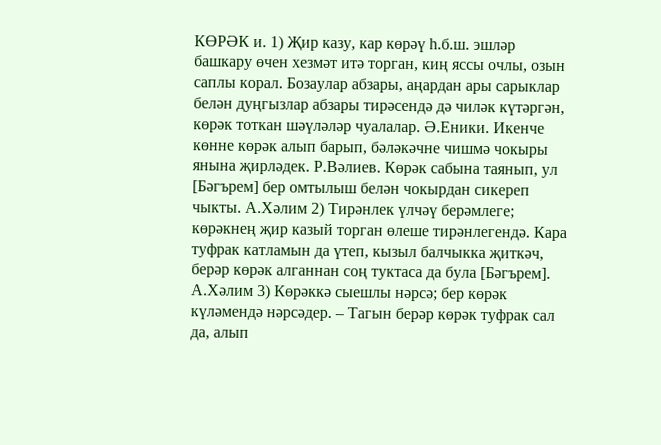КӨРӘК и. 1) Җир казу, кар көрәү һ.б.ш. эшләр башкару өчен хезмәт итә торган, киң яссы очлы, озын саплы корал. Бозаулар абзары, аңардан ары сарыклар белән дуңгызлар абзары тирәсендә дә чиләк күтәргән, көрәк тоткан шәүләләр чуалалар. Ә.Еники. Икенче көнне көрәк алып барып, бәләкәчне чишмә чокыры янына җирләдек. Р.Вәлиев. Көрәк сабына таянып, ул [Бәгърем] бер омтылыш белән чокырдан сикереп чыкты. А.Хәлим 2) Тирәнлек үлчәү берәмлеге; көрәкнең җир казый торган өлеше тирәнлегендә. Кара туфрак катламын да үтеп, кызыл балчыкка җиткәч, берәр көрәк алганнан соң туктаса да була [Бәгърем]. А.Хәлим 3) Көрәккә сыешлы нәрсә; бер көрәк күләмендә нәрсәдер. – Тагын берәр көрәк туфрак сал да, алып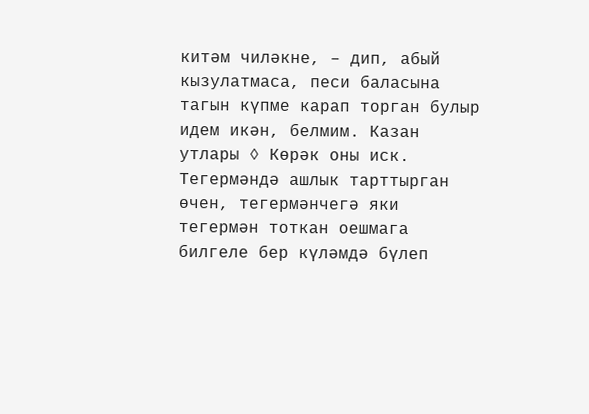китәм чиләкне, – дип, абый кызулатмаса, песи баласына тагын күпме карап торган булыр идем икән, белмим. Казан утлары ◊ Көрәк оны иск. Тегермәндә ашлык тарттырган өчен, тегермәнчегә яки тегермән тоткан оешмага билгеле бер күләмдә бүлеп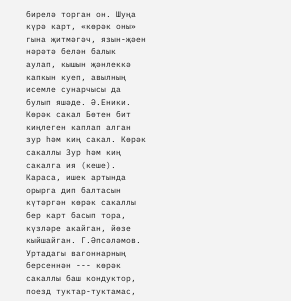бирелә торган он. Шуңа күрә карт, «көрәк оны» гына җитмәгәч, язын-җәен нәрәтә белән балык аулап, кышын җәнлеккә капкын куеп, авылның исемле сунарчысы да булып яшәде. Ә.Еники. Көрәк сакал Бөтен бит киңлеген каплап алган зур һәм киң сакал. Көрәк сакаллы Зур һәм киң сакалга ия (кеше). Караса, ишек артында орырга дип балтасын күтәргән көрәк сакаллы бер карт басып тора, күзләре акайган, йөзе кыйшайган. Г.Әпсәләмов. Уртадагы вагоннарның берсеннән --- көрәк сакаллы баш кондуктор, поезд туктар-туктамас,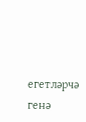егетләрчә генә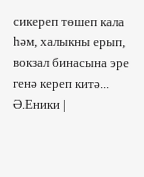сикереп төшеп кала һәм, халыкны ерып, вокзал бинасына эре генә кереп китә... Ә.Еники |